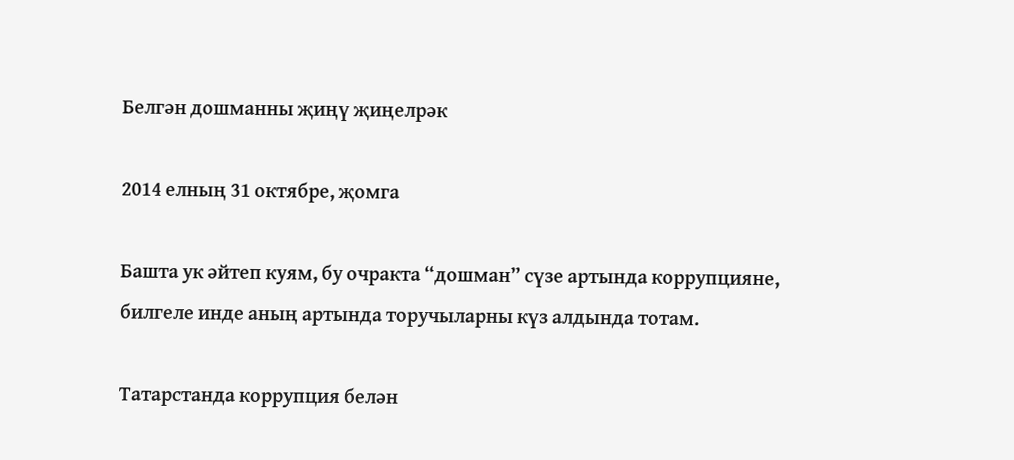Белгән дошманны җиңү җиңелрәк

2014 елның 31 октябре, җомга

Башта ук әйтеп куям, бу очракта “дошман” сүзе артында коррупцияне, билгеле инде аның артында торучыларны күз алдында тотам.

Татарстанда коррупция белән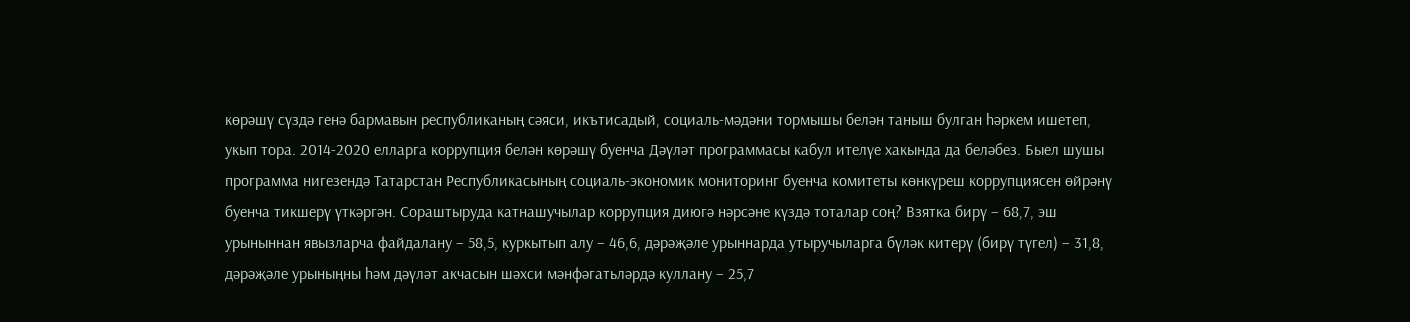көрәшү сүздә генә бармавын республиканың сәяси, икътисадый, социаль-мәдәни тормышы белән таныш булган һәркем ишетеп, укып тора. 2014-2020 елларга коррупция белән көрәшү буенча Дәүләт программасы кабул ителүе хакында да беләбез. Быел шушы программа нигезендә Татарстан Республикасының социаль-экономик мониторинг буенча комитеты көнкүреш коррупциясен өйрәнү буенча тикшерү үткәргән. Сораштыруда катнашучылар коррупция диюгә нәрсәне күздә тоталар соң? Взятка бирү – 68,7, эш урыныннан явызларча файдалану – 58,5, куркытып алу – 46,6, дәрәҗәле урыннарда утыручыларга бүләк китерү (бирү түгел) – 31,8, дәрәҗәле урыныңны һәм дәүләт акчасын шәхси мәнфәгатьләрдә куллану – 25,7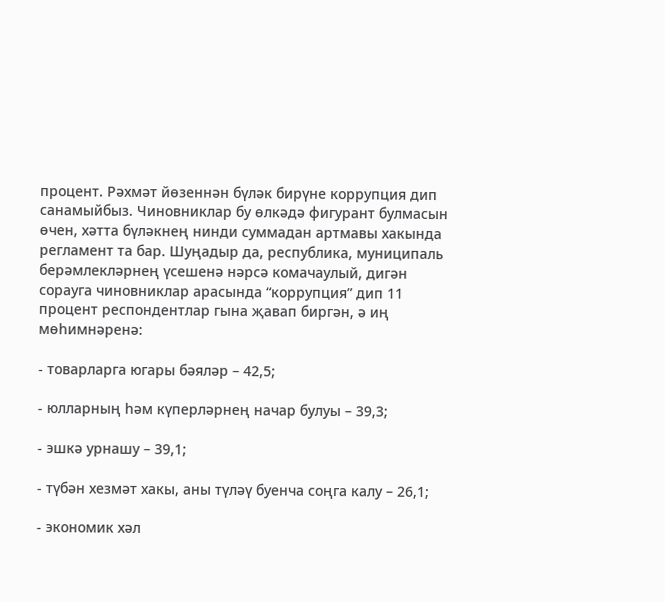процент. Рәхмәт йөзеннән бүләк бирүне коррупция дип санамыйбыз. Чиновниклар бу өлкәдә фигурант булмасын өчен, хәтта бүләкнең нинди суммадан артмавы хакында регламент та бар. Шуңадыр да, республика, муниципаль берәмлекләрнең үсешенә нәрсә комачаулый, дигән сорауга чиновниклар арасында “коррупция” дип 11 процент респондентлар гына җавап биргән, ә иң мөһимнәренә:

- товарларга югары бәяләр – 42,5;

- юлларның һәм күперләрнең начар булуы – 39,3;

- эшкә урнашу – 39,1;

- түбән хезмәт хакы, аны түләү буенча соңга калу – 26,1;

- экономик хәл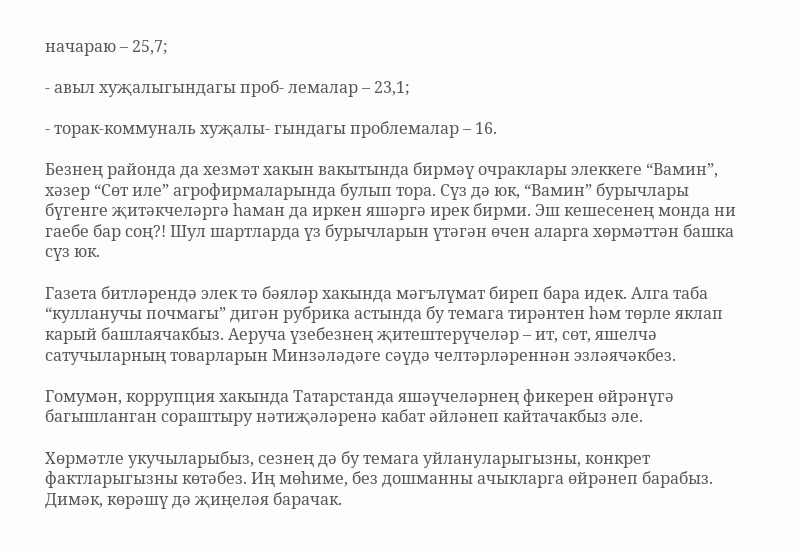начараю – 25,7;

- авыл хуҗалыгындагы проб- лемалар – 23,1;

- торак-коммуналь хуҗалы- гындагы проблемалар – 16.

Безнең районда да хезмәт хакын вакытында бирмәү очраклары элеккеге “Вамин”, хәзер “Сөт иле” агрофирмаларында булып тора. Сүз дә юк, “Вамин” бурычлары бүгенге җитәкчеләргә һаман да иркен яшәргә ирек бирми. Эш кешесенең монда ни гаебе бар соң?! Шул шартларда үз бурычларын үтәгән өчен аларга хөрмәттән башка сүз юк.

Газета битләрендә элек тә бәяләр хакында мәгълүмат биреп бара идек. Алга таба “кулланучы почмагы” дигән рубрика астында бу темага тирәнтен һәм төрле яклап карый башлаячакбыз. Аеруча үзебезнең җитештерүчеләр – ит, сөт, яшелчә сатучыларның товарларын Минзәләдәге сәүдә челтәрләреннән эзләячәкбез.

Гомумән, коррупция хакында Татарстанда яшәүчеләрнең фикерен өйрәнүгә багышланган сораштыру нәтиҗәләренә кабат әйләнеп кайтачакбыз әле.

Хөрмәтле укучыларыбыз, сезнең дә бу темага уйлануларыгызны, конкрет фактларыгызны көтәбез. Иң мөһиме, без дошманны ачыкларга өйрәнеп барабыз. Димәк, көрәшү дә җиңеләя барачак.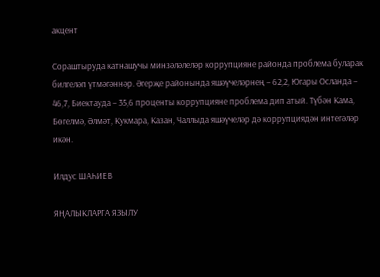акцент

Сораштыруда катнашучы минзәләлеләр коррупцияне районда проблема буларак билгеләп үтмәгәннәр. Әгерҗе районында яшәүчеләрнең – 62,2, Югары Осланда – 46,7, Биектауда – 35,6 проценты коррупцияне проблема дип атый. Түбән Кама, Бөгелмә, Әлмәт, Кукмара, Казан, Чаллыда яшәүчеләр дә коррупциядән интегәләр икән.

Илдус ШАҺИЕВ

ЯҢАЛЫКЛАРГА ЯЗЫЛУ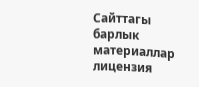Сайттагы барлык материаллар лицензия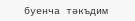буенча тәкъдим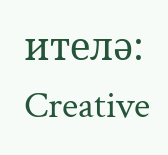ителә:
Creative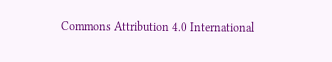Commons Attribution 4.0 International